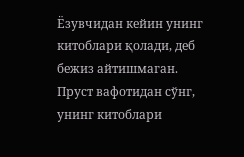Ёзувчидан кейин унинг китоблари қолади, деб бежиз айтишмаган. Пруст вафотидан сўнг, унинг китоблари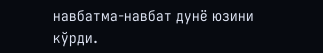навбатма-навбат дунё юзини кўрди.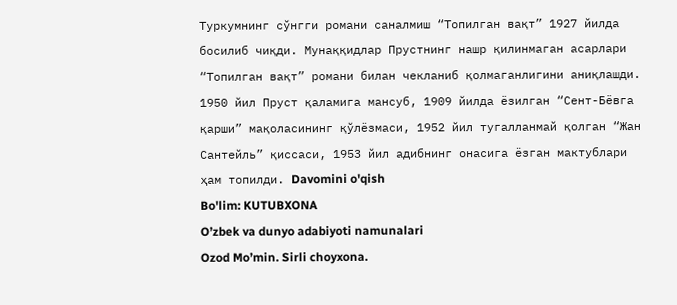Туркумнинг сўнгги романи саналмиш “Топилган вақт” 1927 йилда босилиб чиқди. Мунаққидлар Прустнинг нашр қилинмаган асарлари “Топилган вақт” романи билан чекланиб қолмаганлигини аниқлашди. 1950 йил Пруст қаламига мансуб, 1909 йилда ёзилган “Сент-Бёвга қарши” мақоласининг қўлёзмаси, 1952 йил тугалланмай қолган “Жан Сантейль” қиссаси, 1953 йил адибнинг онасига ёзган мактублари ҳам топилди. Davomini o'qish
Bo'lim: KUTUBXONA
O’zbek va dunyo adabiyoti namunalari
Ozod Mo’min. Sirli choyxona.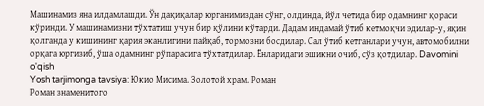Машинамиз яна илдамлашди. Ўн дақиқалар юрганимиздан сўнг, олдинда, йўл четида бир одамнинг қораси кўринди. У машинамизни тўхтатиш учун бир қўлини кўтарди. Дадам индамай ўтиб кетмоқчи эдилар-у, яқин қолганда у кишининг қария эканлигини пайқаб, тормозни босдилар. Сал ўтиб кетганлари учун, автомобилни орқага юргизиб, ўша одамнинг рўпарасига тўхтатдилар. Ёнларидаги эшикни очиб, сўз қотдилар. Davomini o'qish
Yosh tarjimonga tavsiya: Юкио Мисима. Золотой храм. Роман
Роман знаменитого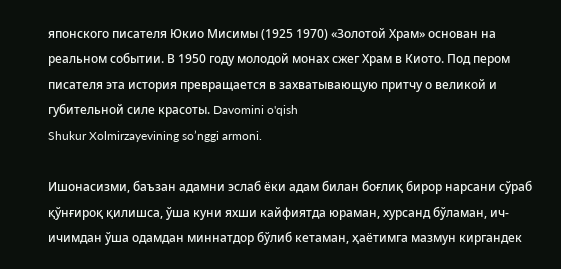японского писателя Юкио Мисимы (1925 1970) «Золотой Храм» основан на реальном событии. В 1950 году молодой монах сжег Храм в Киото. Под пером писателя эта история превращается в захватывающую притчу о великой и губительной силе красоты. Davomini o'qish
Shukur Xolmirzayevining so’nggi armoni.

Ишонасизми, баъзан адамни эслаб ёки адам билан боғлиқ бирор нарсани сўраб қўнғироқ қилишса, ўша куни яхши кайфиятда юраман, хурсанд бўламан, ич-ичимдан ўша одамдан миннатдор бўлиб кетаман, ҳаётимга мазмун киргандек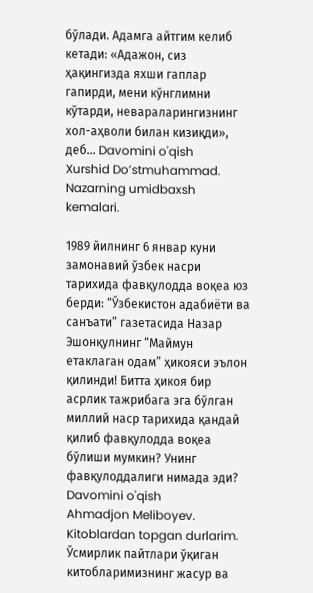бўлади. Адамга айтгим келиб кетади: «Адажон, сиз ҳақингизда яхши гаплар гапирди, мени кўнглимни кўтарди, невараларингизнинг хол-аҳволи билан кизиқди», деб… Davomini o'qish
Xurshid Do’stmuhammad. Nazarning umidbaxsh kemalari.

1989 йилнинг 6 январ куни замонавий ўзбек насри тарихида фавқулодда воқеа юз берди: “Ўзбекистон адабиёти ва санъати” газетасида Назар Эшонқулнинг “Маймун етаклаган одам” ҳикояси эълон қилинди! Битта ҳикоя бир асрлик тажрибага эга бўлган миллий наср тарихида қандай қилиб фавқулодда воқеа бўлиши мумкин? Унинг фавқулоддалиги нимада эди? Davomini o'qish
Ahmadjon Meliboyev. Kitoblardan topgan durlarim.
Ўсмирлик пайтлари ўқиган китобларимизнинг жасур ва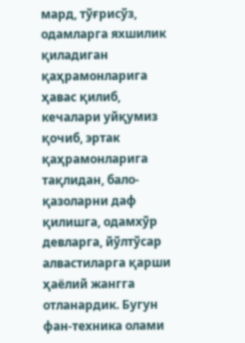мард, тўғрисўз, одамларга яхшилик қиладиган қаҳрамонларига ҳавас қилиб, кечалари уйқумиз қочиб, эртак қаҳрамонларига тақлидан, бало-қазоларни даф қилишга, одамхўр девларга, йўлтўсар алвастиларга қарши ҳаёлий жангга отланардик. Бугун фан-техника олами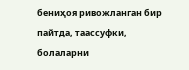бениҳоя ривожланган бир пайтда, таассуфки, болаларни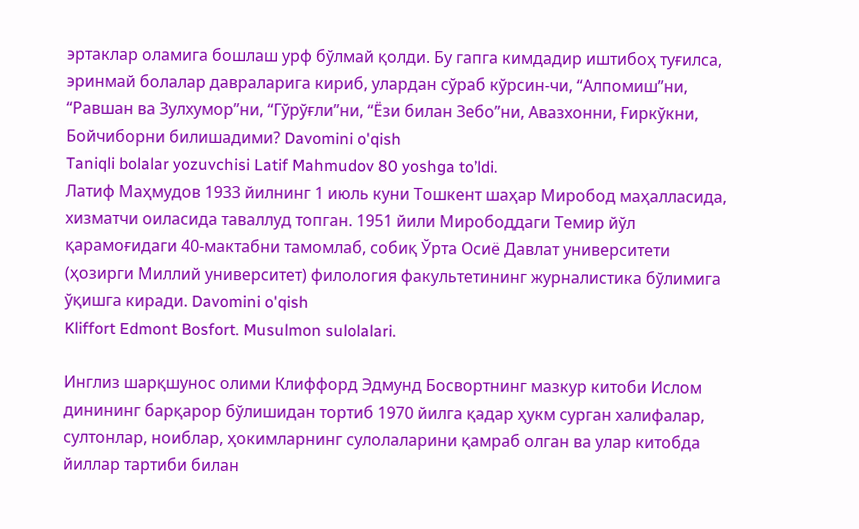эртаклар оламига бошлаш урф бўлмай қолди. Бу гапга кимдадир иштибоҳ туғилса, эринмай болалар давраларига кириб, улардан сўраб кўрсин-чи, “Алпомиш”ни, “Равшан ва Зулхумор”ни, “Гўрўғли”ни, “Ёзи билан Зебо”ни, Авазхонни, Ғиркўкни, Бойчиборни билишадими? Davomini o'qish
Taniqli bolalar yozuvchisi Latif Mahmudov 80 yoshga to’ldi.
Латиф Маҳмудов 1933 йилнинг 1 июль куни Тошкент шаҳар Миробод маҳалласида, хизматчи оиласида таваллуд топган. 1951 йили Мирободдаги Темир йўл қарамоғидаги 40-мактабни тамомлаб, собиқ Ўрта Осиё Давлат университети (ҳозирги Миллий университет) филология факультетининг журналистика бўлимига ўқишга киради. Davomini o'qish
Kliffort Edmont Bosfort. Musulmon sulolalari.

Инглиз шарқшунос олими Клиффорд Эдмунд Босвортнинг мазкур китоби Ислом динининг барқарор бўлишидан тортиб 1970 йилга қадар ҳукм сурган халифалар, султонлар, ноиблар, ҳокимларнинг сулолаларини қамраб олган ва улар китобда йиллар тартиби билан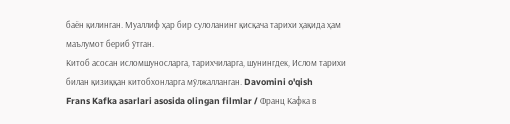баён қилинган. Муаллиф ҳар бир сулоланинг қисқача тарихи ҳақида ҳам маълумот бериб ўтган.
Китоб асосан исломшуносларга, тарихчиларга, шунингдек, Ислом тарихи билан қизиққан китобхонларга мўлжалланган. Davomini o'qish
Frans Kafka asarlari asosida olingan filmlar / Франц Кaфка в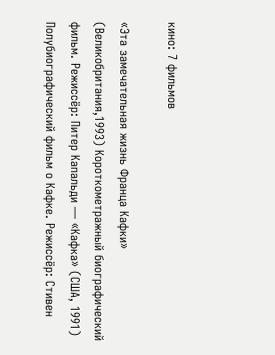кино: 7 фильмов

«Эта замечательная жизнь Франца Кафки» (Великобритания,1993) Короткометражный биографический фильм. Режиссёр: Питер Капальди — «Кафка» (США, 1991) Полубиографический фильм о Кафке. Режиссёр: Стивен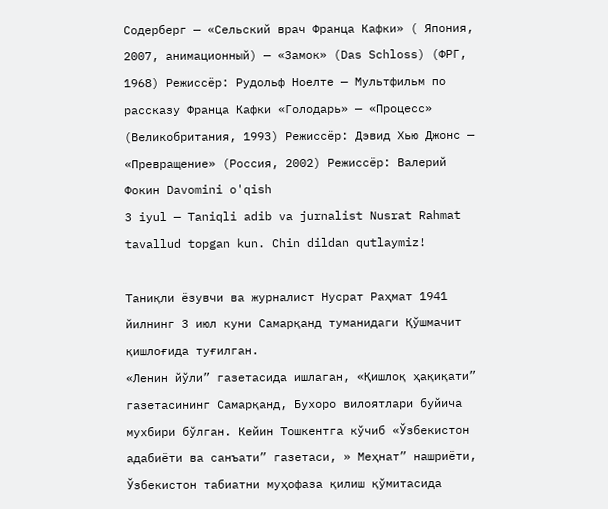Содерберг — «Сельский врач Франца Кафки» ( Япония, 2007, анимационный) — «Замок» (Das Schloss) (ФРГ, 1968) Режиссёр: Рудольф Ноелте — Мультфильм по рассказу Франца Кафки «Голодарь» — «Процесс» (Великобритания, 1993) Режиссёр: Дэвид Хью Джонс — «Превращение» (Россия, 2002) Режиссёр: Валерий Фокин Davomini o'qish
3 iyul — Taniqli adib va jurnalist Nusrat Rahmat tavallud topgan kun. Chin dildan qutlaymiz!

Таниқли ёзувчи ва журналист Нусрат Раҳмат 1941 йилнинг 3 июл куни Самарқанд туманидаги Қўшмачит қишлоғида туғилган.
«Ленин йўли” газетасида ишлаган, «Қишлоқ ҳақиқати” газетасининг Самарқанд, Бухоро вилоятлари буйича мухбири бўлган. Кейин Тошкентга кўчиб «Ўзбекистон адабиёти ва санъати” газетаси, » Меҳнат” нашриёти, Ўзбекистон табиатни муҳофаза қилиш қўмитасида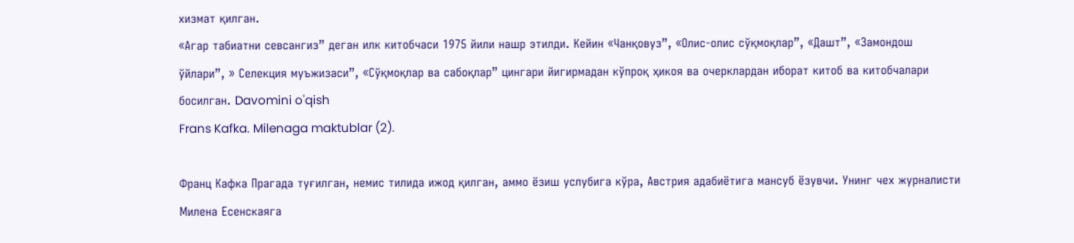хизмат қилган.
«Агар табиатни севсангиз” деган илк китобчаси 1975 йили нашр этилди. Кейин «Чанқовуз”, «Олис-олис сўқмоқлар”, «Дашт”, «Замондош ўйлари”, » Селекция муъжизаси”, «Сўқмоқлар ва сабоқлар” цингари йигирмадан кўпроқ ҳикоя ва очерклардан иборат китоб ва китобчалари босилган. Davomini o'qish
Frans Kafka. Milenaga maktublar (2).

Франц Кафка Прагада туғилган, немис тилида ижод қилган, аммо ёзиш услубига кўра, Австрия адабиётига мансуб ёзувчи. Унинг чех журналисти Милена Есенскаяга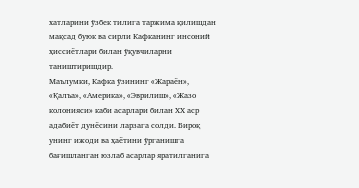хатларини ўзбек тилига таржима қилишдан мақсад буюк ва сирли Кафканинг инсоний ҳиссиётлари билан ўқувчиларни таништиришдир.
Маълумки, Кафка ўзининг «Жараён», «Қалъа», «Америка», «Эврилиш», «Жазо колонияси» каби асарлари билан ХХ аср адабиёт дунёсини ларзага солди. Бироқ унинг ижоди ва ҳаётини ўрганишга бағишланган юзлаб асарлар яратилганига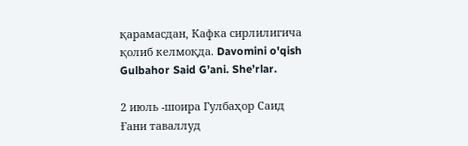қарамасдан, Кафка сирлилигича қолиб келмоқда. Davomini o'qish
Gulbahor Said G’ani. She’rlar.

2 июль -шоира Гулбаҳор Саид Ғани таваллуд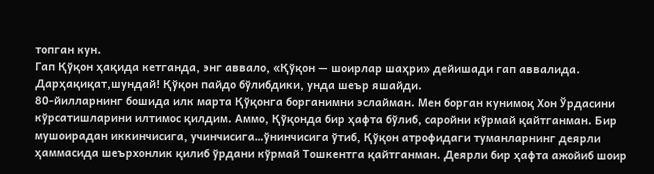топган кун.
Гап Қўқон ҳақида кетганда, энг аввало, «Қўқон — шоирлар шаҳри» дейишади гап аввалида. Дарҳақиқат,шундай! Қўқон пайдо бўлибдики, унда шеър яшайди.
80-йилларнинг бошида илк марта Қўқонга борганимни эслайман. Мен борган кунимоқ Хон Ўрдасини кўрсатишларини илтимос қилдим. Аммо, Қўқонда бир ҳафта бўлиб, саройни кўрмай қайтганман. Бир мушоирадан иккинчисига, учинчисига…ўнинчисига ўтиб, Қўқон атрофидаги туманларнинг деярли ҳаммасида шеърхонлик қилиб ўрдани кўрмай Тошкентга қайтганман. Деярли бир ҳафта ажойиб шоир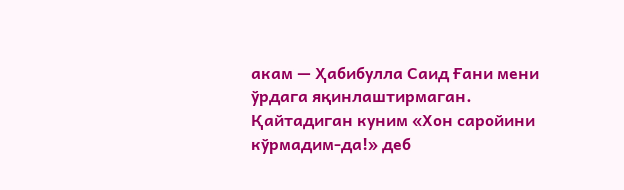акам — Ҳабибулла Саид Ғани мени ўрдага яқинлаштирмаган. Қайтадиган куним «Хон саройини кўрмадим-да!» деб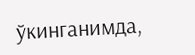ўкинганимда,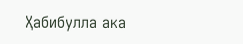Ҳабибулла ака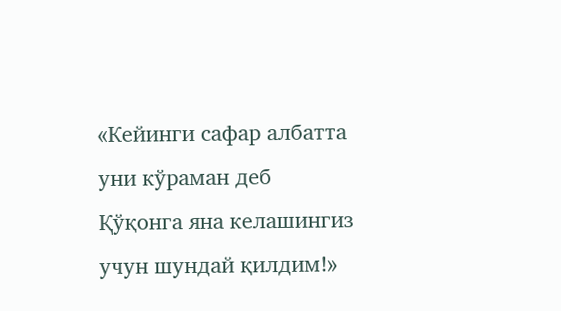«Кейинги сафар албатта уни кўраман деб Қўқонга яна келашингиз учун шундай қилдим!»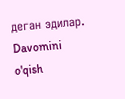деган эдилар. Davomini o'qish